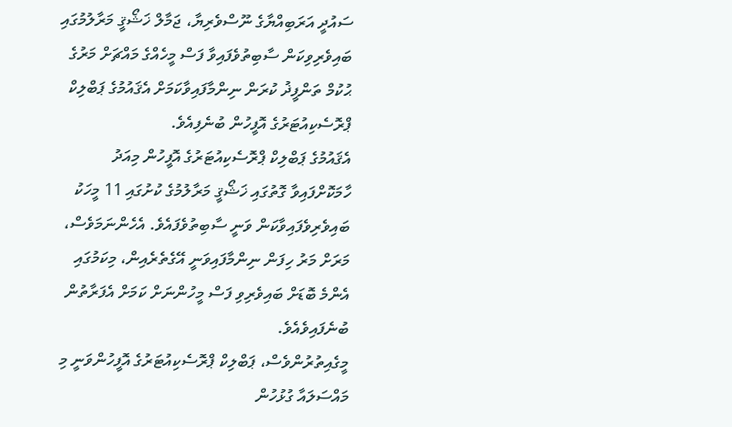ސައުދީ އަރަބިއްޔާގެ ނޫސްވެރިޔާ، ޖަމާލް ޚަޝޯޤީ މަރާލުމުގައި ބައިވެރިވިކަން ސާބިތުވެފައިވާ ފަސް މީހެއްގެ މައްޗަށް މަރުގެ ޙުކުމް ތަންފީޛު ކުރަން ނިންމާފައިވާކަމަށް އެޤައުމުގެ ޕަބްލިކް ޕްރޮސެކިއުޓަރުގެ އޮފީހުން ބުނެފިއެވެ.
އެޤައުމުގެ ޕަބްލިކް ޕްރޮސެކިއުޓަރުގެ އޮފީހުން މިއަދު ހާމަކޮށްފައިވާ ގޮތުގައި ޚަޝޯޤީ މަރާލުމުގެ ކުށުގައި 11 މީހަކު ބައިވެރިވެފައިވާކަން ވަނީ ސާބިތުވެފައެވެ. އެހެންނަމަވެސް، މަރަށް މަރު ހިފަން ނިންމާފައިވަނީ އޭގެތެރެއިން، މިކަމުގައި އެންމެ ބޮޑަށް ބައިވެރިވި ފަސް މީހުންނަށް ކަމަށް އެފަރާތުން ބުނެފައިވެއެވެ.
މީގެއިތުރުންވެސް، ޕަބްލިކް ޕްރޮސެކިއުޓަރުގެ އޮފީހުންވަނީ މި މައްސަލައާ ގުޅުހުން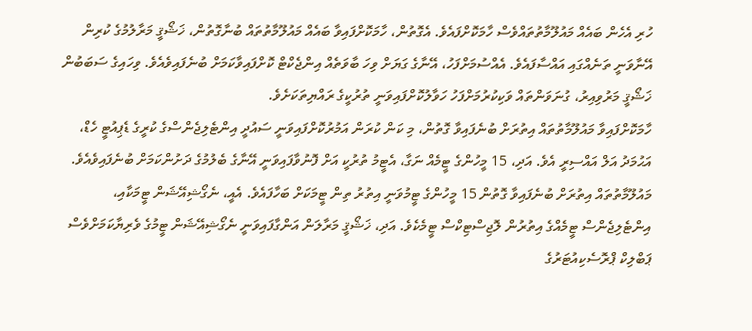ހުރި އެހެން ބައެއް މައުލޫމާތުތައްވެސް ހާމަކޮށްފައެވެ. އެގޮތުން، ހާމަކޮށްފައިވާ ބައެއް މައުލޫމާތުތައް ބުނާގޮތުން، ޚަޝޯޤީ މަރާލުމުގެ ކުރިން އޭނާވަނީ ތަނެއްގައި އައްސާފައެވެ. އެއްސުމަށްފަހު، އޭނާގެ ގަޔަށް ވިހަ ބާވަތެއް އިންޖެކްޓް ކޮށްފައިވާކަމަށް ބުނެފައިވެއެވެ. ވިހައިގެ ސަބަބުން ޚަޝޯޤީ މަރުވިއިރު، ގުނަވަންތައް ވަކިކުރުމަށްފަހު ހަވާލުކޮށްފައިވަނީ ތުރުކީގެ ރައްޔިތަކަށެވެ.
ހާމަކޮށްފައިވާ މައުލޫމާތުތައް އިތުރަށް ބުނެފައިވާ ގޮތުން، މި ކަން ކުރަން އަމުރުކޮށްފައިވަނީ ސައުދީ އިންޓެލިޖެންސްގެ ކުރީގެ ޑެޕިއުޓީ ހެޑް، އަޙުމަދު އަލް އައްސިރީ އެވެ. އަދި، 15 މީހުންގެ ޓީމެއް ނަގާ، އެޓީމު ތުރުކީ އަށް ފޮނުވާފައިވަނީ އޭނާގެ ބެލުމުގެ ދަށުންކަމަށް ބުނެފައިވެއެވެ.
މައުލޫމާތުތައް އިތުރަށް ބުނެފައިވާ ގޮތުން 15 މީހުންގެ ޓީމުވަނީ އިތުރު ތިން ޓީމަކަށް ބަހާފައެވެ. އެއީ، ނެގޯޝިއޭޝަން ޓީމަކާއި، އިންޓެލިޖެންސް ޓީމެއްގެ އިތުރުން ލޮޖިސްޓިކްސް ޓީމެކެވެ. އަދި، ޚަޝޯޤީ މަރާލަން އަންގާފައިވަނީ ނެގޯޝިއޭޝަން ޓީމުގެ ވެރިޔާކަމަށްވެސް ޕަބްލިކް ޕްރޮސެކިއުޓަރުގެ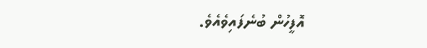އޮފީހުން ބުނެފައިވެއެވެ.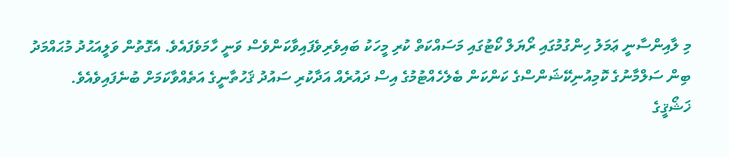މި ލާއިންސާނީ ޢަމަލު ހިންގުމުގައި ރޯޔަލް ކޯޓުގައި މަސައްކަތް ކުރި މީހަކު ބައިވެރިވެފައިވާކަންވެސް ވަނީ ހާމަވެފައެވެ. އެގޮތުން ވަލީއަޙުދު މުޙައްމަދު ބިން ސަލްމާނުގެ ކޮމިއުނިކޭޝަންސްގެ ކަންކަން ބެލެހެއްޓުމުގެ އިސް ދައުރެއް އަދާކުރި ސައުދު ޤަހުތާނީގެ އަތެއްވާކަމަށް ބުނެފައިވެއެވެ.
ޚަޝޯޤީގެ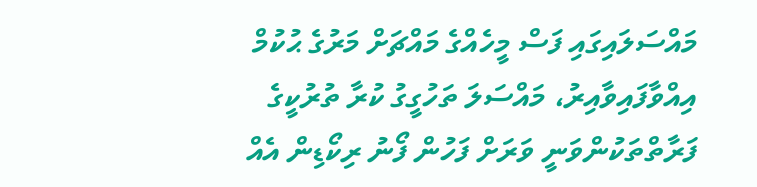މައްސަލައިގައި ފަސް މީހެއްގެ މައްޗަށް މަރުގެ ޙުކުމް އިއްވާފައިވާއިރު، މައްސަލަ ތަހުގީގު ކުރާ ތުރުކީގެ ފަރާތްތަކުންވަނީ ވަރަށް ފަހުން ފޯނު ރިކޯޑިން އެއް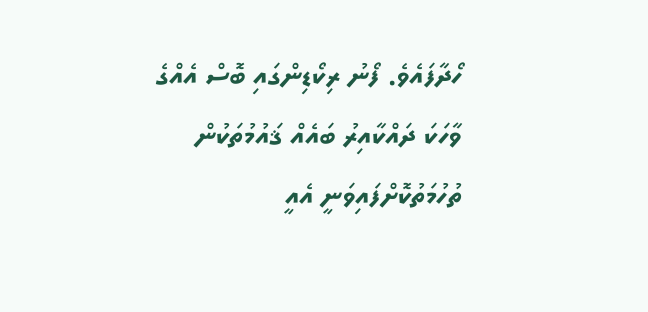ހޯދާފައެވެ. ފޯނު ރިކޯޑިންގައި ބޮސް އެއްގެ ވާހަކަ ދައްކާއިރު ބައެއް ޤައުމުތަކުން ތުހުމަތުކޮށްފައިވަނީ އެއީ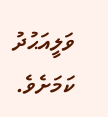ވަލީއަޙުދު ކަމަށެވެ.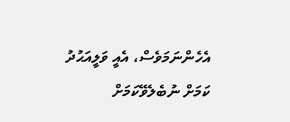އެހެންނަމަވެސް، އެއީ ވަލީއަޙުދު ކަމަށް ނުބެލެވޭކަމަށް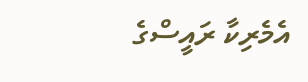އެމެރިކާ ރައީސްގެ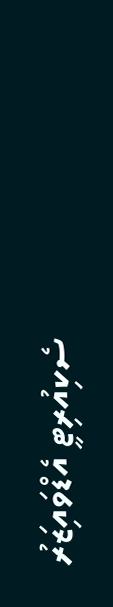ސެކިއުރިޓީ އެޑްވައިޒަރު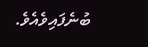ބުނެފައިވެއެވެ.